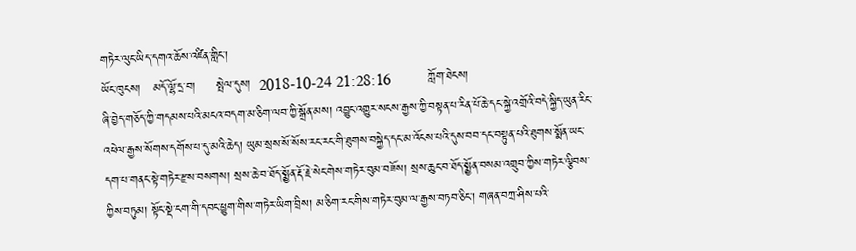གཏེར་ལུང་ཡིད་དགའ་ཆོས་འཛིན་གླིང་།
ཡོང་ཁུངས།   མདོ་ལྷོ་དྲ་བ།     སྤེལ་དུས།  2018-10-24 21:28:16         ཀློག་ཐེངས།
ཞི་བྱེད་གཅོད་ཀྱི་གདམས་པའི་མངའ་བདག་མ་ཅིག་ལབ་ཀྱི་སྒྲོན་མས། འབྱུང་འགྱུར་སངས་རྒྱས་ཀྱི་བསྟན་པ་རིན་པོ་ཆེ་དང་སྐྱེ་འགྲོའི་བདེ་སྐྱིད་ཡུན་རིང་འཕེལ་རྒྱས་སོགས་དགོས་པ་དུ་མའི་ཆེད། ཡུམ་སྲས་སོ་སོས་རང་རང་གི་ཐུགས་བསྐྱེད་དང་མ་འོངས་པའི་དུས་བབ་དང་བསྟུན་པའི་ཐུགས་སྨོན་ཡང་དག་པ་གནང་སྟེ་གཏེར་རྫས་བསགས། སྲས་ཆེ་བ་ཐོད་སྨྱོན་རྡོ་རྗེ་སེང་གེས་གཏེར་བུམ་བཟོས། སྲས་ཆུང་བ་ཐོད་སྨྱོན་བསམ་འགྲུབ་ཀྱིས་གཏེར་ལྕིབས་ཀྱིས་བཏུམ། སྟོང་སྡེ་ངག་གི་དབང་ཕྱུག་གིས་གཏེར་ཡིག་བྲིས། མ་ཅིག་རང་གིས་གཏེར་བུམ་ལ་རྒྱས་བཏབ་ཅིང་། གཞན་བཀྲ་ཤིས་པའི་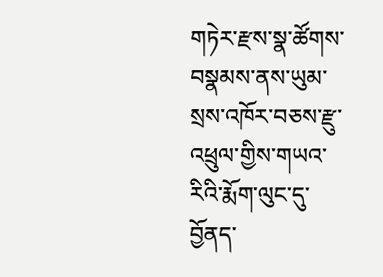གཏེར་རྫས་སྣ་ཚོགས་བསྣམས་ནས་ཡུམ་སྲས་འཁོར་བཅས་རྫུ་འཕྲུལ་གྱིས་གཡའ་རིའི་རྨོག་ལུང་དུ་བྱོནད་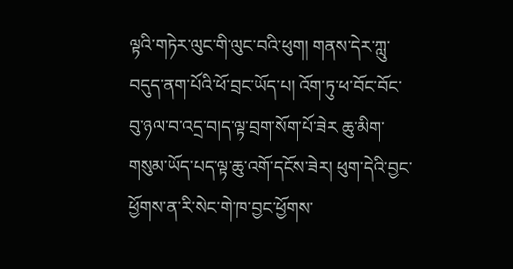ལྟའི་གཏེར་ལུང་གི་ལུང་བའི་ཕུག། གནས་དེར་ཀླུ་བདུད་ནག་པོའི་ཕོ་བྲང་ཡོད་པ། འོག་ཏུ་ཕ་བོང་བོང་བུ་ཉལ་བ་འདྲ་བ།ད་ལྟ་བྲག་སོག་པོ་ཟེར ཆུ་མིག་གསུམ་ཡོད་པད་ལྟ་ཆུ་འགོ་དངོས་ཟེར། ཕུག་དེའི་བྱང་ཕྱོགས་ན་རི་སེང་གེ་ཁ་བྱང་ཕྱོགས་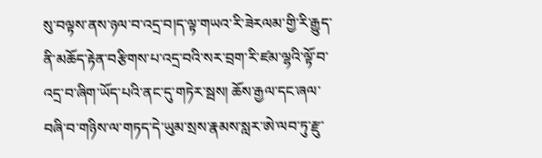སུ་བལྟས་ནས་ཉལ་བ་འདྲ་བ།ད་ལྟ་གཡའ་རི་ཟེརལམ་གྱི་རི་རྒྱུད་ནི་མཆོད་རྟེན་བརྩིགས་པ་འདྲ་བའི་སར་བྲག་རི་ཛམ་ལྷའི་ལྟོ་བ་འདྲ་བ་ཞིག་ཡོད་པའི་ནང་དུ་གཏེར་སྦས། ཆོས་རྒྱལ་དང་ཞལ་བཞི་བ་གཉིས་ལ་གཏད་དེ་ཡུམ་སྲས་རྣམས་སླར་ཨེ་ལབ་ཏུ་རྫུ་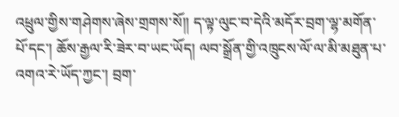འཕྲུལ་གྱིས་གཤེགས་ཞེས་གྲགས་སོ།། ད་ལྟ་ལུང་བ་དེའི་མདོར་བྲག་ལྷ་མགོན་པོ་དང་། ཆོས་རྒྱལ་རི་ཟེར་བ་ཡང་ཡོད། ལབ་སྒྲོན་གྱི་འཁྲུངས་ལོ་ལ་མི་མཐུན་པ་འགའ་རེ་ཡོད་ཀྱང་། བྲག་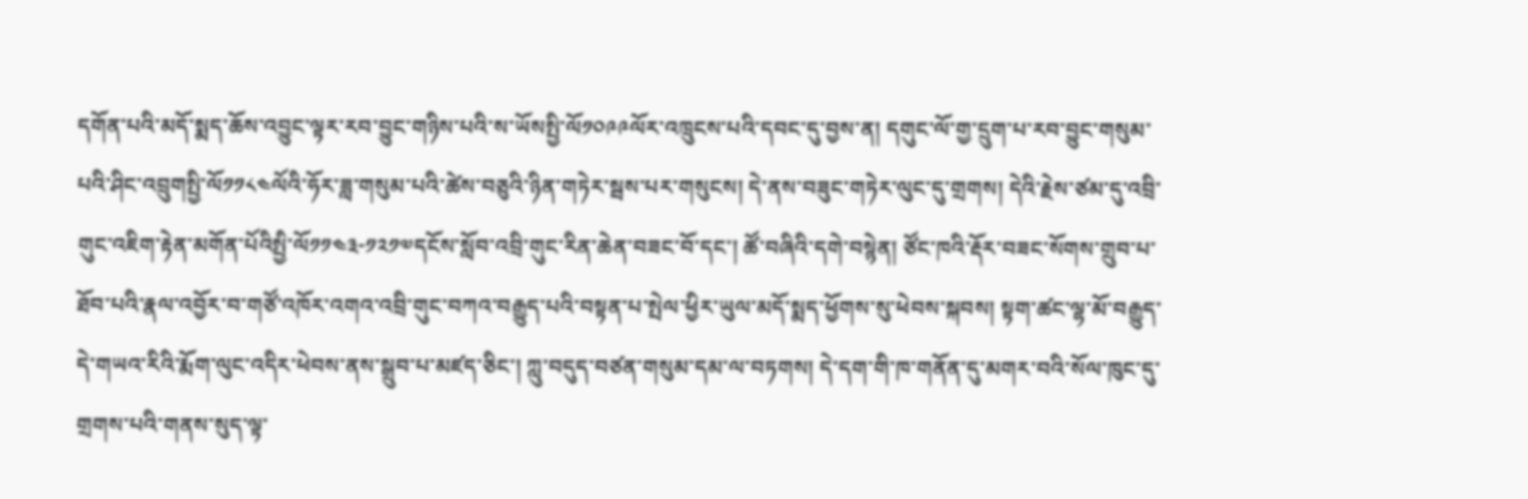དགོན་པའི་མདོ་སྨད་ཆོས་འབྱུང་ལྟར་རབ་བྱུང་གཉིས་པའི་ས་ཡོསསྤྱི་ལོ༡༠༩༩ལོར་འཁྲུངས་པའི་དབང་དུ་བྱས་ན། དགུང་ལོ་གྱ་དྲུག་པ་རབ་བྱུང་གསུམ་པའི་ཤིང་འབྲུགསྤྱི་ལོ༡༡༨༤ལོའི་ཧོར་ཟླ་གསུམ་པའི་ཚེས་བཅུའི་ཉིན་གཏེར་སྦས་པར་གསུངས། དེ་ནས་བཟུང་གཏེར་ལུང་དུ་གྲགས། དེའི་རྗེས་ཙམ་དུ་འབྲི་གུང་འཇིག་རྟེན་མགོན་པོའིསྤྱི་ལོ༡༡༤༣-༡༢༡༧དངོས་སློབ་འབྲི་གུང་རིན་ཆེན་བཟང་བོ་དང་། ཚོ་བཞིའི་དགེ་བསྙེན། ཙོང་ཁའི་རྡོར་བཟང་སོགས་གྲུབ་པ་ཐོབ་པའི་རྣལ་འབྱོར་བ་གཙོ་འཁོར་འགའ་འབྲི་གུང་བཀའ་བརྒྱུད་པའི་བསྟན་པ་སྤེལ་ཕྱིར་ཡུལ་མདོ་སྨད་ཕྱོགས་སུ་ཕེབས་སྐབས། སྟག་ཚང་ལྷ་མོ་བརྒྱུད་དེ་གཡའ་རིའི་རྨོག་ལུང་འདིར་ཕེབས་ནས་སྒྲུབ་པ་མཛད་ཅིང་། ཀླུ་བདུད་བཙན་གསུམ་དམ་ལ་བཏགས། དེ་དག་གི་ཁ་གནོན་དུ་མགར་བའི་སོལ་ཁུང་དུ་གྲགས་པའི་གནས་སུད་ལྟ་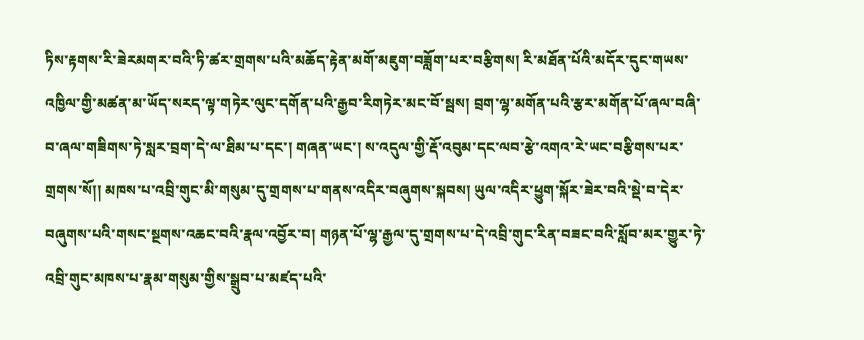ཏིས་རྟགས་རི་ཟེརམགར་བའི་ཏི་ཚར་གྲགས་པའི་མཆོད་རྟེན་མགོ་མཇུག་བཟློག་པར་བརྩིགས། རི་མཐོན་པོའི་མདོར་དུང་གཡས་འཁྱིལ་གྱི་མཚན་མ་ཡོད་སརད་ལྟ་གཏེར་ལུང་དགོན་པའི་རྒྱབ་རིགཏེར་མང་བོ་སྦས། བྲག་ལྷ་མགོན་པའི་རྩར་མགོན་པོ་ཞལ་བཞི་བ་ཞལ་གཟིགས་ཏེ་སླར་བྲག་དེ་ལ་ཐིམ་པ་དང་། གཞན་ཡང་། ས་འདུལ་གྱི་རྡོ་འབུམ་དང་ལབ་རྩེ་འགའ་རེ་ཡང་བརྩིགས་པར་གྲགས་སོ།། མཁས་པ་འབྲི་གུང་མི་གསུམ་དུ་གྲགས་པ་གནས་འདིར་བཞུགས་སྐབས། ཡུལ་འདིར་ཕྱུག་སྐོར་ཟེར་བའི་སྡེ་བ་དེར་བཞུགས་པའི་གསང་སྔགས་འཆང་བའི་རྣལ་འབྱོར་བ། གཉན་པོ་ལྷ་རྒྱལ་དུ་གྲགས་པ་དེ་འབྲི་གུང་རིན་བཟང་བའི་སློབ་མར་གྱུར་ཏེ་འབྲི་གུང་མཁས་པ་རྣམ་གསུམ་གྱིས་སྒྲུབ་པ་མཛད་པའི་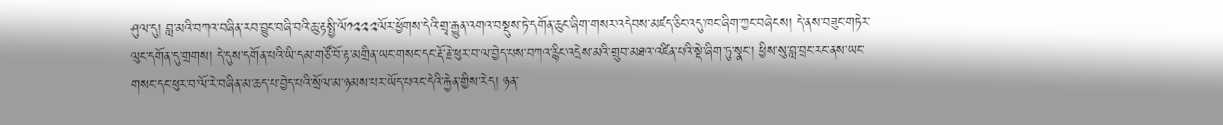ཤུལ་དུ། བླ་མའི་བཀའ་བཞིན་རབ་བྱུང་བཞི་བའི་ཆུ་རྟསྤྱི་ལོ༡༢༢༢ལོར་ཕྱོགས་དེའི་གྲྭ་རྒྱུན་འགའ་བསྡུས་ཏེ་དགོན་ཆུང་ཞིག་གསར་འདེབས་མཛད་ཅིང་འདུ་ཁང་ཞིག་ཀྱང་བཞེངས། དེ་ནས་བཟུང་གཏེར་ལུང་དགོན་དུ་གྲགས། དེ་དུས་དགོན་པའི་ཡི་དམ་གཙོ་བོ་རྟ་མགྲིན་ཡང་གསང་དང་རྡོ་རྗེ་ཕུར་བ་ལ་བྱེད་པས་བཀའ་རྙིང་འདྲེས་མའི་གྲུབ་མཐའ་འཛིན་པའི་སྡེ་ཞིག་ཏུ་སྣང་། ཕྱིས་སུ་བླ་བྲང་རང་ནས་ཡང་གསང་དང་ཕུར་བ་ལོ་རེ་བཞིན་མ་ཆད་པ་བྱེད་པའི་སྲོལ་མ་ཉམས་པར་ཡོད་པའང་དེའི་རྐྱེན་གྱིས་རེད། ཉན་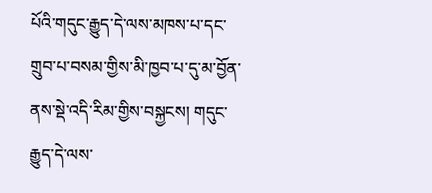པོའི་གདུང་རྒྱུད་དེ་ལས་མཁས་པ་དང་གྲུབ་པ་བསམ་གྱིས་མི་ཁྱབ་པ་དུ་མ་བྱོན་ནས་སྡེ་འདི་རིམ་གྱིས་བསྐྱངས། གདུང་རྒྱུད་དེ་ལས་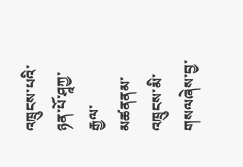འཁྲུངས་པའི་ཉན་པོ་ཤཱཀྱ་རྒྱལ་མཚནནམ་འཁྲུངས་མི་གསལཞེས་བྱ་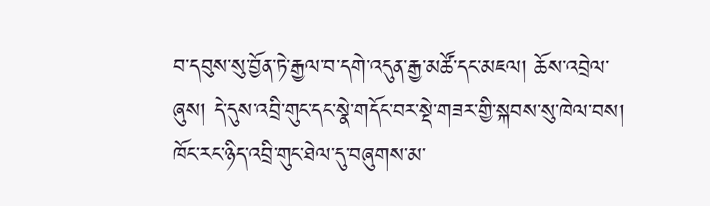བ་དབུས་སུ་བྱོན་ཏེ་རྒྱལ་བ་དགེ་འདུན་རྒྱ་མཚོ་དང་མཇལ། ཆོས་འབྲེལ་ཞུས། དེ་དུས་འབྲི་གུང་དང་སྣེ་གདོང་བར་སྡེ་གཟར་གྱི་སྐབས་སུ་ཁེལ་བས། ཁོང་རང་ཉིད་འབྲི་གུང་ཐེལ་དུ་བཞུགས་མ་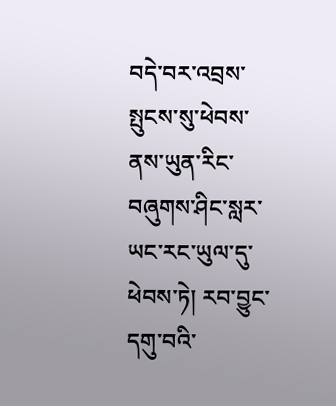བདེ་བར་འབྲས་སྤུངས་སུ་ཕེབས་ནས་ཡུན་རིང་བཞུགས་ཤིང་སླར་ཡང་རང་ཡུལ་དུ་ཕེབས་ཏེ། རབ་བྱུང་དགུ་བའི་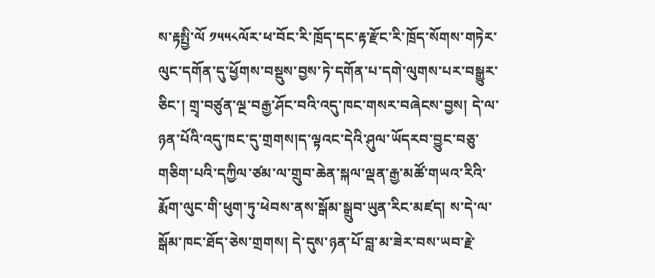ས་རྟསྤྱི་ལོ ༡༥༥༨ལོར་ཕ་བོང་རི་ཁྲོད་དང་རྟ་རྫོང་རི་ཁྲོད་སོགས་གཏེར་ལུང་དགོན་དུ་ཕྱོགས་བསྡུས་བྱས་ཏེ་དགོན་པ་དགེ་ལུགས་པར་བསྒྱུར་ཅིང་། གྲྭ་བཙུན་ལྔ་བརྒྱ་ཤོང་བའི་འདུ་ཁང་གསར་བཞེངས་བྱས། དེ་ལ་ཉན་པོའི་འདུ་ཁང་དུ་གྲགས།ད་ལྟའང་དེའི་ཤུལ་ཡོདརབ་བྱུང་བཅུ་གཅིག་པའི་དཀྱིལ་ཙམ་ལ་གྲུབ་ཆེན་སྐལ་ལྡན་རྒྱ་མཚོ་གཡའ་རིའི་རྨོག་ལུང་གི་ཕུག་ཏུ་ཕེབས་ནས་སྒོམ་སྒྲུབ་ཡུན་རིང་མཛད། ས་དེ་ལ་སྒོམ་ཁང་ཐོད་ཅེས་གྲགས། དེ་དུས་ཉན་པོ་བླ་མ་ཟེར་བས་ཡབ་རྗེ་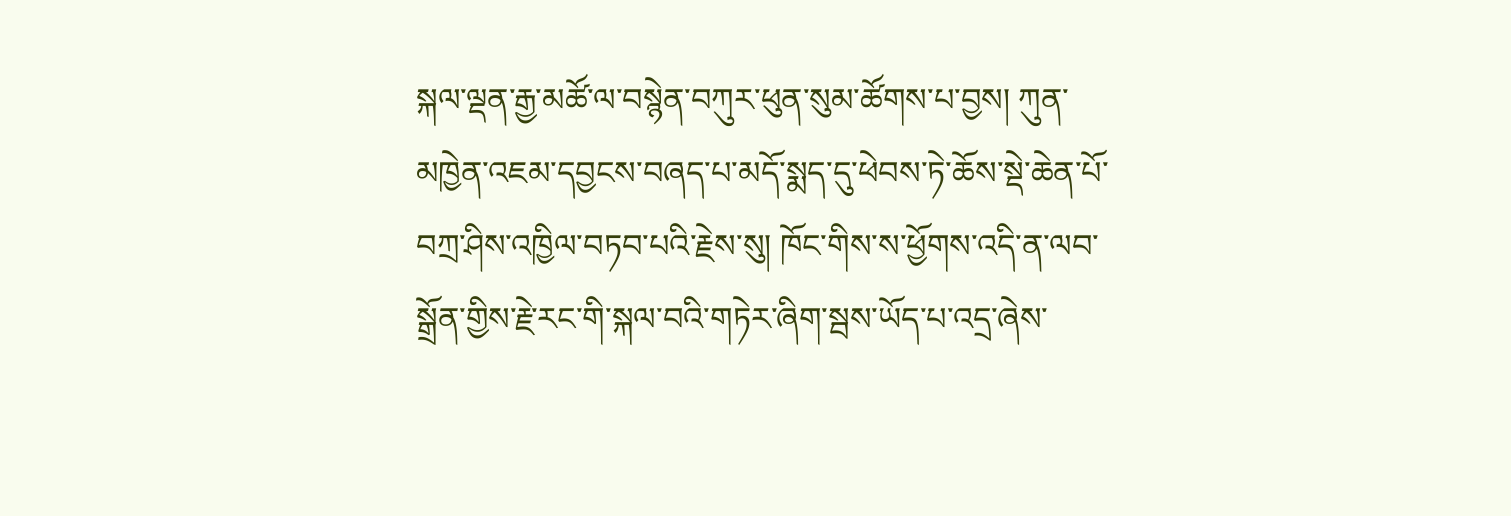སྐལ་ལྡན་རྒྱ་མཚོ་ལ་བསྙེན་བཀུར་ཕུན་སུམ་ཚོགས་པ་བྱས། ཀུན་མཁྱེན་འཇམ་དབྱངས་བཞད་པ་མདོ་སྨད་དུ་ཕེབས་ཏེ་ཆོས་སྡེ་ཆེན་པོ་བཀྲ་ཤིས་འཁྱིལ་བཏབ་པའི་རྗེས་སུ། ཁོང་གིས་ས་ཕྱོགས་འདི་ན་ལབ་སྒྲོན་གྱིས་རྗེ་རང་གི་སྐལ་བའི་གཏེར་ཞིག་སྦས་ཡོད་པ་འདྲ་ཞེས་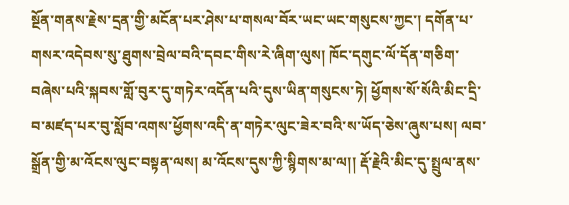སྔོན་གནས་རྗེས་དྲན་གྱི་མངོན་པར་ཤེས་པ་གསལ་བོར་ཡང་ཡང་གསུངས་ཀྱང་། དགོན་པ་གསར་འདེབས་སུ་ཐུགས་བྲེལ་བའི་དབང་གིས་རེ་ཞིག་ལུས། ཁོང་དགུང་ལོ་དོན་གཅིག་བཞེས་པའི་སྐབས་གློ་བུར་དུ་གཏེར་འདོན་པའི་དུས་ཡིན་གསུངས་ཏེ། ཕྱོགས་སོ་སོའི་མིང་དྲི་བ་མཛད་པར་བུ་སློབ་འགས་ཕྱོགས་འདི་ན་གཏེར་ལུང་ཟེར་བའི་ས་ཡོད་ཅེས་ཞུས་པས། ལབ་སྒྲོན་གྱི་མ་འོངས་ལུང་བསྟན་ལས། མ་འོངས་དུས་ཀྱི་སྙིགས་མ་ལ།། རྡོ་རྗེའི་མིང་དུ་སྤྲུལ་ནས་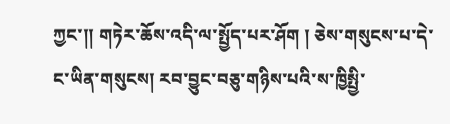ཀྱང་།། གཏེར་ཆོས་འདི་ལ་སྤྱོད་པར་ཤོག ། ཅེས་གསུངས་པ་དེ་ང་ཡིན་གསུངས། རབ་བྱུང་བཅུ་གཉིས་པའི་ས་ཁྱིསྤྱི་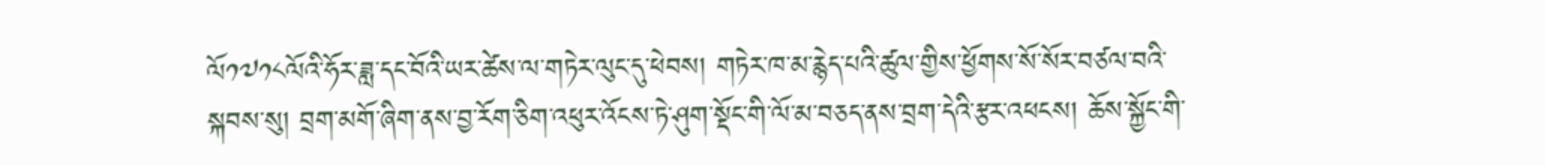ལོ༡༧༡༨ལོའི་ཧོར་ཟླ་དང་བོའི་ཡར་ཚེས་ལ་གཏེར་ལུང་དུ་ཕེབས། གཏེར་ཁ་མ་རྙེད་པའི་ཚུལ་གྱིས་ཕྱོགས་སོ་སོར་བཙལ་བའི་སྐབས་སུ། བྲག་མགོ་ཞིག་ནས་བྱ་རོག་ཅིག་འཕུར་འོངས་ཏེ་ཤུག་སྡོང་གི་ལོ་མ་བཅད་ནས་བྲག་དེའི་རྩར་འཕངས། ཆོས་སྐྱོང་གི་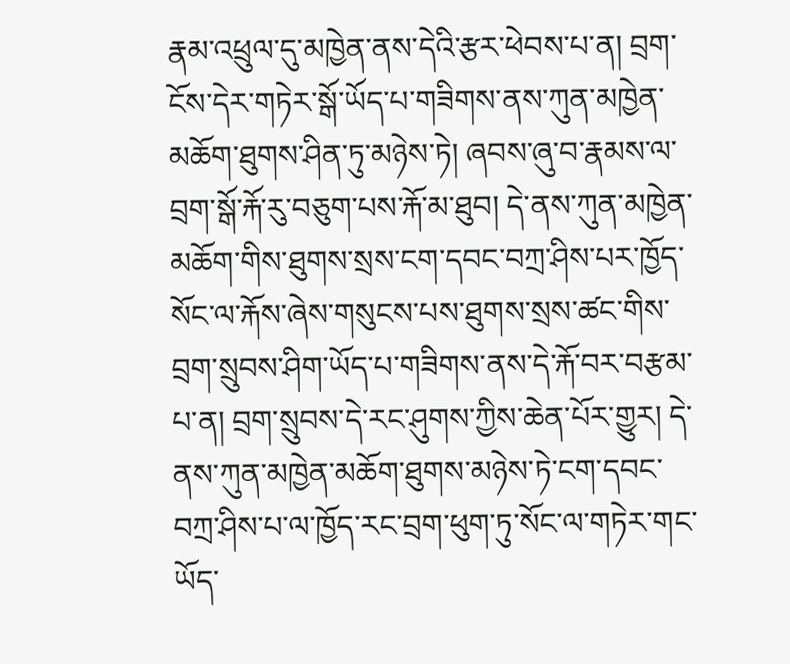རྣམ་འཕྲུལ་དུ་མཁྱེན་ནས་དེའི་རྩར་ཕེབས་པ་ན། བྲག་ངོས་དེར་གཏེར་སྒོ་ཡོད་པ་གཟིགས་ནས་ཀུན་མཁྱེན་མཆོག་ཐུགས་ཤིན་ཏུ་མཉེས་ཏེ། ཞབས་ཞུ་བ་རྣམས་ལ་བྲག་སྒོ་རྐོ་རུ་བཅུག་པས་རྐོ་མ་ཐུབ། དེ་ནས་ཀུན་མཁྱེན་མཆོག་གིས་ཐུགས་སྲས་ངག་དབང་བཀྲ་ཤིས་པར་ཁྱོད་སོང་ལ་རྐོས་ཞེས་གསུངས་པས་ཐུགས་སྲས་ཚང་གིས་བྲག་སྲུབས་ཤིག་ཡོད་པ་གཟིགས་ནས་དེ་རྐོ་བར་བརྩམ་པ་ན། བྲག་སྲུབས་དེ་རང་ཤུགས་ཀྱིས་ཆེན་པོར་གྱུར། དེ་ནས་ཀུན་མཁྱེན་མཆོག་ཐུགས་མཉེས་ཏེ་ངག་དབང་བཀྲ་ཤིས་པ་ལ་ཁྱོད་རང་བྲག་ཕུག་ཏུ་སོང་ལ་གཏེར་གང་ཡོད་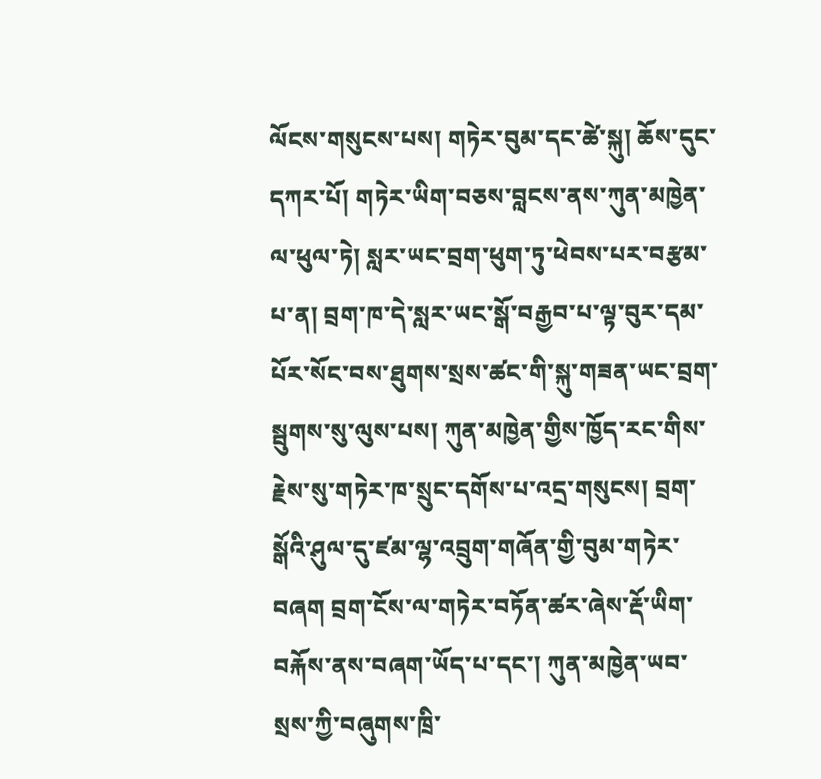ལོངས་གསུངས་པས། གཏེར་བུམ་དང་ཚེ་སྐུ། ཆོས་དུང་དཀར་པོ། གཏེར་ཡིག་བཅས་བླངས་ནས་ཀུན་མཁྱེན་ལ་ཕུལ་ཏེ། སླར་ཡང་བྲག་ཕུག་ཏུ་ཕེབས་པར་བརྩམ་པ་ན། བྲག་ཁ་དེ་སླར་ཡང་སྒོ་བརྒྱབ་པ་ལྟ་བུར་དམ་པོར་སོང་བས་ཐུགས་སྲས་ཚང་གི་སྐུ་གཟན་ཡང་བྲག་སྦུགས་སུ་ལུས་པས། ཀུན་མཁྱེན་གྱིས་ཁྱོད་རང་གིས་རྗེས་སུ་གཏེར་ཁ་སྲུང་དགོས་པ་འདྲ་གསུངས། བྲག་སྒོའི་ཤུལ་དུ་ཛམ་ལྷ་འབྲུག་གཞོན་གྱི་བུམ་གཏེར་བཞག བྲག་ངོས་ལ་གཏེར་བཏོན་ཚར་ཞེས་རྡོ་ཡིག་བརྐོས་ནས་བཞག་ཡོད་པ་དང་། ཀུན་མཁྱེན་ཡབ་སྲས་ཀྱི་བཞུགས་ཁྲི་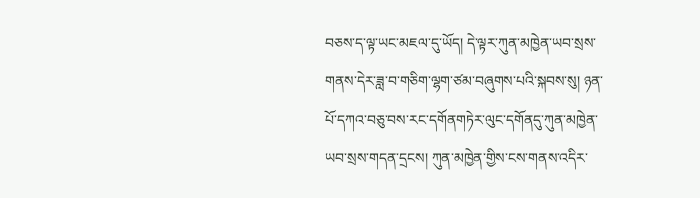བཅས་ད་ལྟ་ཡང་མཇལ་དུ་ཡོད། དེ་ལྟར་ཀུན་མཁྱེན་ཡབ་སྲས་གནས་དེར་ཟླ་བ་གཅིག་ལྷག་ཙམ་བཞུགས་པའི་སྐབས་སུ། ཉན་པོ་དཀའ་བཅུ་བས་རང་དགོནགཏེར་ལུང་དགོནདུ་ཀུན་མཁྱེན་ཡབ་སྲས་གདན་དྲངས། ཀུན་མཁྱེན་གྱིས་ངས་གནས་འདིར་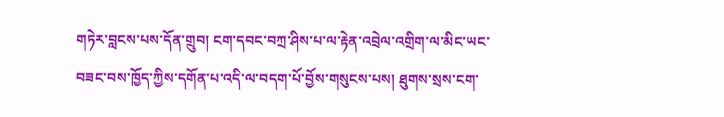གཏེར་བླངས་པས་དོན་གྲུབ། ངག་དབང་བཀྲ་ཤིས་པ་ལ་རྟེན་འབྲེལ་འགྲིག་ལ་མིང་ཡང་བཟང་བས་ཁྱོད་ཀྱིས་དགོན་པ་འདི་ལ་བདག་པོ་བྱོས་གསུངས་པས། ཐུགས་སྲས་ངག་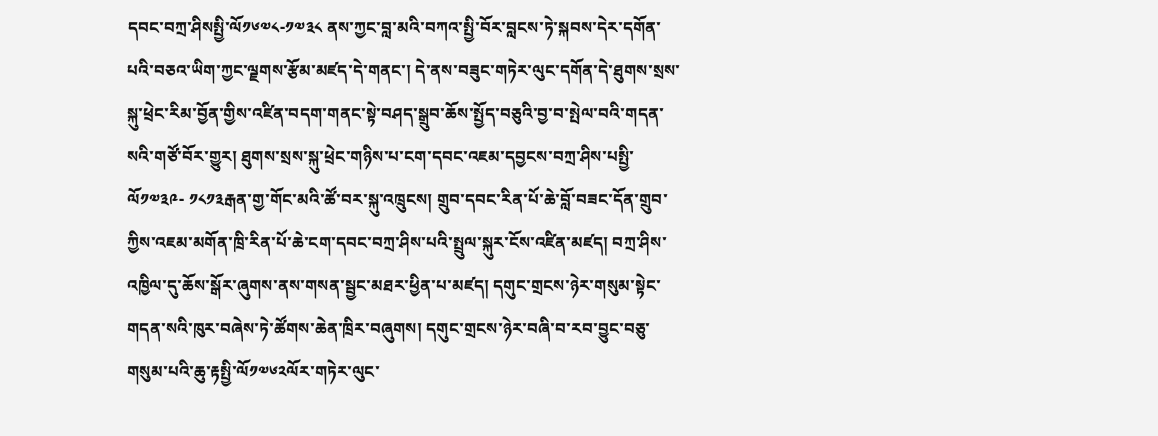དབང་བཀྲ་ཤིསསྤྱི་ལོ༡༦༧༨-༡༧༣༨ ནས་ཀྱང་བླ་མའི་བཀའ་སྤྱི་བོར་བླངས་ཏེ་སྐབས་དེར་དགོན་པའི་བཅའ་ཡིག་ཀྱང་ལྗགས་རྩོམ་མཛད་དེ་གནང་། དེ་ནས་བཟུང་གཏེར་ལུང་དགོན་དེ་ཐུགས་སྲས་སྐུ་ཕྲེང་རིམ་བྱོན་གྱིས་འཛིན་བདག་གནང་སྟེ་བཤད་སྒྲུབ་ཆོས་སྤྱོད་བཅུའི་བྱ་བ་སྤེལ་བའི་གདན་སའི་གཙོ་བོར་གྱུར། ཐུགས་སྲས་སྐུ་ཕྲེང་གཉིས་པ་ངག་དབང་འཇམ་དབྱངས་བཀྲ་ཤིས་པསྤྱི་ལོ༡༧༣༩- ༡༨༡༣རྒན་གྱ་གོང་མའི་ཚོ་བར་སྐུ་འཁྲུངས། གྲུབ་དབང་རིན་པོ་ཆེ་བློ་བཟང་དོན་གྲུབ་ཀྱིས་འཇམ་མགོན་ཁྲི་རིན་པོ་ཆེ་ངག་དབང་བཀྲ་ཤིས་པའི་སྤྲུལ་སྐུར་ངོས་འཛིན་མཛད། བཀྲ་ཤིས་འཁྱིལ་དུ་ཆོས་སྒོར་ཞུགས་ནས་གསན་སྦྱང་མཐར་ཕྱིན་པ་མཛད། དགུང་གྲངས་ཉེར་གསུམ་སྟེང་གདན་སའི་ཁུར་བཞེས་ཏེ་ཚོགས་ཆེན་ཁྲིར་བཞུགས། དགུང་གྲངས་ཉེར་བཞི་བ་རབ་བྱུང་བཅུ་གསུམ་པའི་ཆུ་རྟསྤྱི་ལོ༡༧༦༢ལོར་གཏེར་ལུང་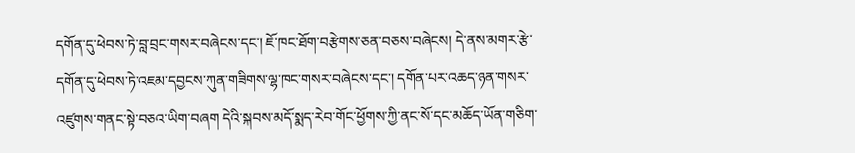དགོན་དུ་ཕེབས་ཏེ་བླ་བྲང་གསར་བཞེངས་དང་། ཇོ་ཁང་ཐོག་བརྩེགས་ཅན་བཅས་བཞེངས། དེ་ནས་མགར་རྩེ་དགོན་དུ་ཕེབས་ཏེ་འཇམ་དབྱངས་ཀུན་གཟིགས་ལྷ་ཁང་གསར་བཞེངས་དང་། དགོན་པར་འཆད་ཉན་གསར་འཛུགས་གནང་སྟེ་བཅའ་ཡིག་བཞག དེའི་སྐབས་མདོ་སྨད་རེབ་གོང་ཕྱོགས་ཀྱི་ནང་སོ་དང་མཆོད་ཡོན་གཅིག་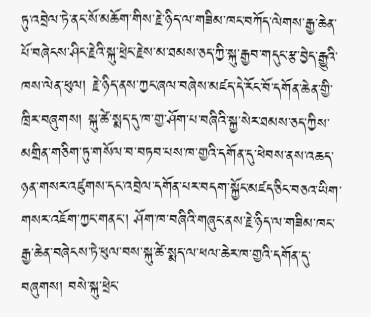ཏུ་འབྲེལ་ཏེ་ནང་སོ་མཆོག་གིས་རྗེ་ཉིད་ལ་གཟིམ་ཁང་བཀོད་ལེགས་རྒྱ་ཆེན་པོ་བཞེངས་ཤིང་རྗེའི་སྐུ་ཕྲེང་རྗེས་མ་ཐམས་ཅད་ཀྱི་སྐུ་རྒྱབ་གདུང་རྩ་བྱེད་རྒྱུའི་ཁས་ལེན་ཕུལ། རྗེ་ཉིད་ནས་ཀྱང་ཞལ་བཞེས་མཛད་དེ་རོང་བོ་དགོན་ཆེན་གྱི་ཁྲིར་བཞུགས། སྐུ་ཚེ་སྨད་དུ་ཁ་གྱ་ཤོག་པ་བཞིའི་སྐྱ་སེར་ཐམས་ཅད་ཀྱིས་མགྲིན་གཅིག་ཏུ་གསོལ་བ་བཏབ་པས་ཁ་གྱའི་དགོན་དུ་ཕེབས་ནས་འཆད་ཉན་གསར་འཛུགས་དང་འབྲེལ་དགོན་པར་བདག་སྐྱོང་མཛད་ཅིང་བཅའ་ཡིག་གསར་འཇོག་ཀྱང་གནང་། ཤོག་ཁ་བཞིའི་གཞུང་ནས་རྗེ་ཉིད་ལ་གཟིམ་ཁང་རྒྱ་ཆེན་བཞེངས་ཏེ་ཕུལ་བས་སྐུ་ཚེ་སྨད་ལ་ཕལ་ཆེར་ཁ་གྱའི་དགོན་དུ་བཞུགས། བསེ་སྐུ་ཕྲེང་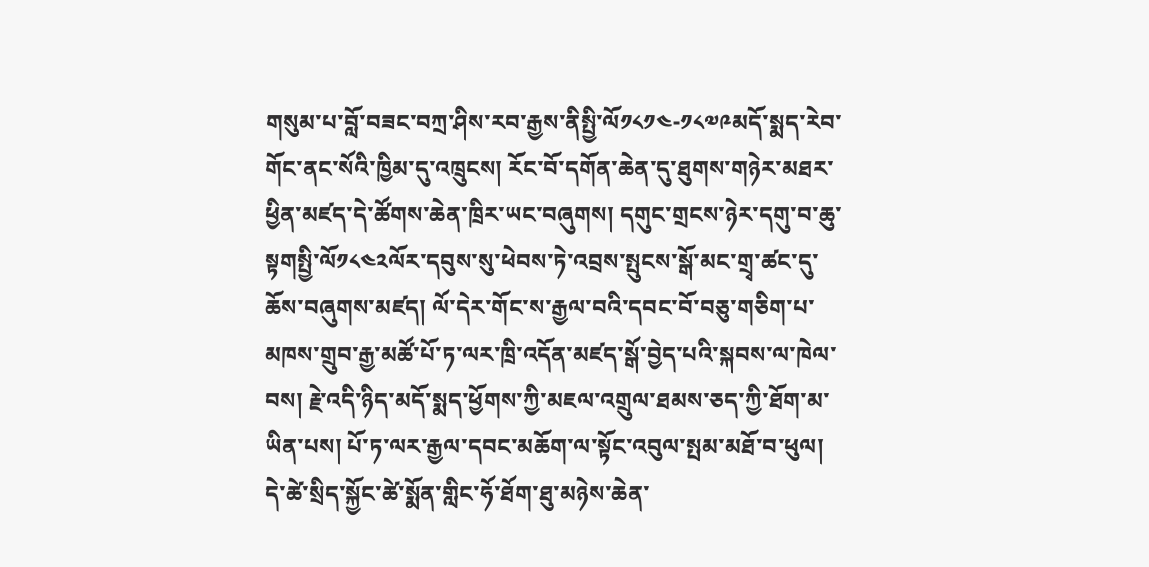གསུམ་པ་བློ་བཟང་བཀྲ་ཤིས་རབ་རྒྱས་ནིསྤྱི་ལོ༡༨༡༤-༡༨༧༩མདོ་སྨད་རེབ་གོང་ནང་སོའི་ཁྱིམ་དུ་འཁྲུངས། རོང་བོ་དགོན་ཆེན་དུ་ཐུགས་གཉེར་མཐར་ཕྱིན་མཛད་དེ་ཚོགས་ཆེན་ཁྲིར་ཡང་བཞུགས། དགུང་གྲངས་ཉེར་དགུ་བ་ཆུ་སྟགསྤྱི་ལོ༡༨༤༢ལོར་དབུས་སུ་ཕེབས་ཏེ་འབྲས་སྤུངས་སྒོ་མང་གྲྭ་ཚང་དུ་ཆོས་བཞུགས་མཛད། ལོ་དེར་གོང་ས་རྒྱལ་བའི་དབང་བོ་བཅུ་གཅིག་པ་མཁས་གྲུབ་རྒྱ་མཚོ་པོ་ཏ་ལར་ཁྲི་འདོན་མཛད་སྒོ་བྱེད་པའི་སྐབས་ལ་ཁེལ་བས། རྗེ་འདི་ཉིད་མདོ་སྨད་ཕྱོགས་ཀྱི་མཇལ་འགྲུལ་ཐམས་ཅད་ཀྱི་ཐོག་མ་ཡིན་པས། པོ་ཏ་ལར་རྒྱལ་དབང་མཆོག་ལ་སྟོང་འབུལ་སྤམ་མཐོ་བ་ཕུལ། དེ་ཚེ་སྲིད་སྐྱོང་ཚེ་སྨོན་གླིང་ཧོ་ཐོག་ཐུ་མཉེས་ཆེན་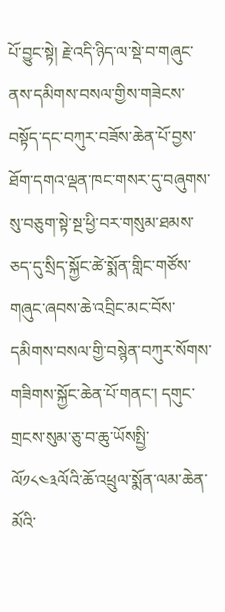པོ་བྱུང་སྟེ། རྗེ་འདི་ཉིད་ལ་སྡེ་བ་གཞུང་ནས་དམིགས་བསལ་གྱིས་གཟེངས་བསྟོད་དང་བཀུར་བཟོས་ཆེན་པོ་བྱས་ཐོག་དགའ་ལྡན་ཁང་གསར་དུ་བཞུགས་སུ་བཅུག་སྟེ་སྔ་ཕྱི་བར་གསུམ་ཐམས་ཅད་དུ་སྲིད་སྐྱོང་ཚེ་སྨོན་གླིང་གཙོས་གཞུང་ཞབས་ཆེ་འབྲིང་མང་བོས་དམིགས་བསལ་གྱི་བསྙེན་བཀུར་སོགས་གཟིགས་སྐྱོང་ཆེན་པོ་གནང་། དགུང་གྲངས་སུམ་ཅུ་བ་ཆུ་ཡོསསྤྱི་ལོ༡༨༤༣ལོའི་ཆོ་འཕྲུལ་སྨོན་ལམ་ཆེན་མོའི་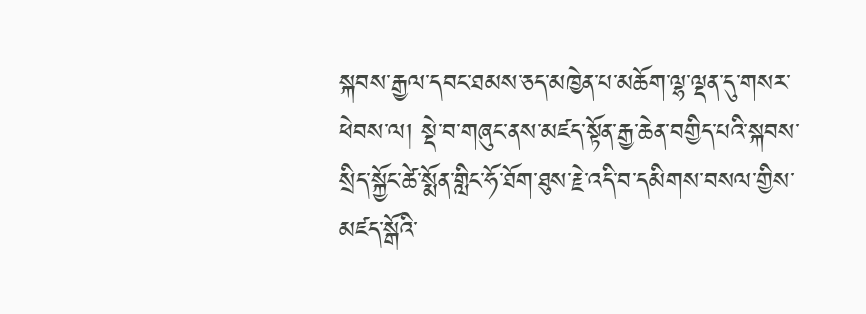སྐབས་རྒྱལ་དབང་ཐམས་ཅད་མཁྱེན་པ་མཆོག་ལྷ་ལྡན་དུ་གསར་ཕེབས་ལ། སྡེ་བ་གཞུང་ནས་མཛད་སྟོན་རྒྱ་ཆེན་བགྱིད་པའི་སྐབས་སྲིད་སྐྱོང་ཚེ་སྨོན་གླིང་ཧོ་ཐོག་ཐུས་རྗེ་འདི་བ་དམིགས་བསལ་གྱིས་མཛད་སྒོའི་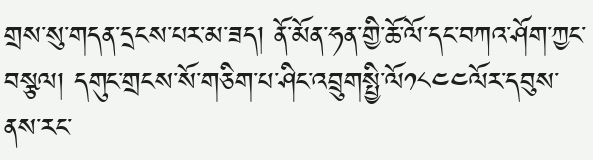གྲས་སུ་གདན་དྲངས་པར་མ་ཟད། ནོ་མོན་ཧན་གྱི་ཆོ་ལོ་དང་བཀའ་ཤོག་ཀྱང་བསྩལ། དགུང་གྲངས་སོ་གཅིག་པ་ཤིང་འབྲུགསྤྱི་ལོ༡༨༤༤ལོར་དབུས་ནས་རང་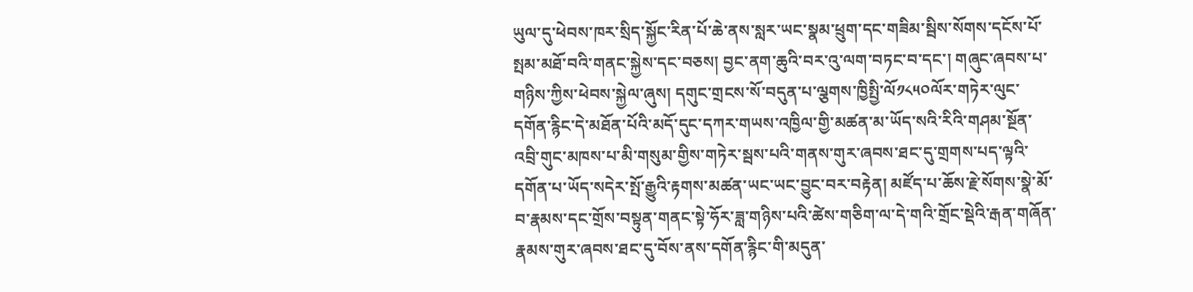ཡུལ་དུ་ཕེབས་ཁར་སྲིད་སྐྱོང་རིན་པོ་ཆེ་ནས་སླར་ཡང་སྣམ་ཕྲུག་དང་གཟིམ་སྦིས་སོགས་དངོས་པོ་སྤམ་མཐོ་བའི་གནང་སྐྱེས་དང་བཅས། བྱང་ནག་ཆུའི་བར་འུ་ལག་བཏང་བ་དང་། གཞུང་ཞབས་པ་གཉིས་ཀྱིས་ཕེབས་སྐྱེལ་ཞུས། དགུང་གྲངས་སོ་བདུན་པ་ལྕགས་ཁྱིསྤྱི་ལོ༡༨༥༠ལོར་གཏེར་ལུང་དགོན་རྙིང་དེ་མཐོན་པོའི་མདོ་དུང་དཀར་གཡས་འཁྱིལ་གྱི་མཚན་མ་ཡོད་སའི་རིའི་གཤམ་སྔོན་འབྲི་གུང་མཁས་པ་མི་གསུམ་གྱིས་གཏེར་སྦས་པའི་གནས་གུར་ཞབས་ཐང་དུ་གྲགས་པད་ལྟའི་དགོན་པ་ཡོད་སདེར་སྤོ་རྒྱུའི་རྟགས་མཚན་ཡང་ཡང་བྱུང་བར་བརྟེན། མཛོད་པ་ཆོས་རྗེ་སོགས་སྣེ་མོ་བ་རྣམས་དང་གྲོས་བསྟུན་གནང་སྟེ་ཧོར་ཟླ་གཉིས་པའི་ཚེས་གཅིག་ལ་དེ་གའི་གྲོང་སྡེའི་རྒན་གཞོན་རྣམས་གུར་ཞབས་ཐང་དུ་བོས་ནས་དགོན་རྙིང་གི་མདུན་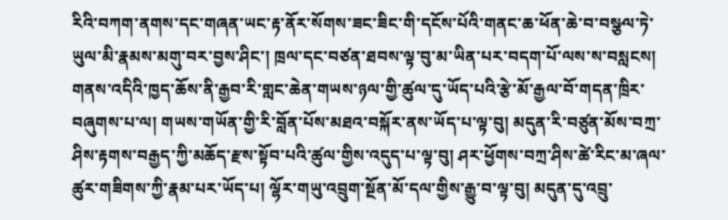རིའི་བཀག་ནགས་དང་གཞན་ཡང་རྟ་ནོར་སོགས་ཟང་ཟིང་གི་དངོས་པོའི་གནང་ཆ་ཕོན་ཆེ་བ་བསྩལ་ཏེ་ཡུལ་མི་རྣམས་མགུ་བར་བྱས་ཤིང་། ཁྲལ་དང་བཙན་ཐབས་ལྟ་བུ་མ་ཡིན་པར་བདག་པོ་ལས་ས་བསླངས། གནས་འདིའི་ཁྱད་ཆོས་ནི་རྒྱབ་རི་གླང་ཆེན་གཡས་ཉལ་གྱི་ཚུལ་དུ་ཡོད་པའི་རྩེ་མོ་རྒྱལ་བོ་གདན་ཁྲིར་བཞུགས་པ་ལ། གཡས་གཡོན་གྱི་རི་བློན་པོས་མཐའ་བསྐོར་ནས་ཡོད་པ་ལྟ་བུ། མདུན་རི་བཙུན་མོས་བཀྲ་ཤིས་རྟགས་བརྒྱད་ཀྱི་མཆོད་རྫས་སྟོབ་པའི་ཚུལ་གྱིས་འདུད་པ་ལྟ་བུ། ཤར་ཕྱོགས་བཀྲ་ཤིས་ཚེ་རིང་མ་ཞལ་ཚུར་གཟིགས་ཀྱི་རྣམ་པར་ཡོད་པ། ལྷོར་གཡུ་འབྲུག་སྔོན་མོ་དལ་གྱིས་རྒྱུ་བ་ལྟ་བུ། མདུན་དུ་འབྲུ་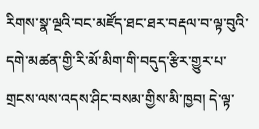རིགས་སྣ་ལྔའི་བང་མཛོད་ཐང་ཐར་བརྡལ་བ་ལྟ་བུའི་དགེ་མཚན་གྱི་རི་མོ་མིག་གི་བདུད་རྩིར་གྱུར་པ་གྲངས་ལས་འདས་ཤིང་བསམ་གྱིས་མི་ཁྱབ། དེ་ལྟ་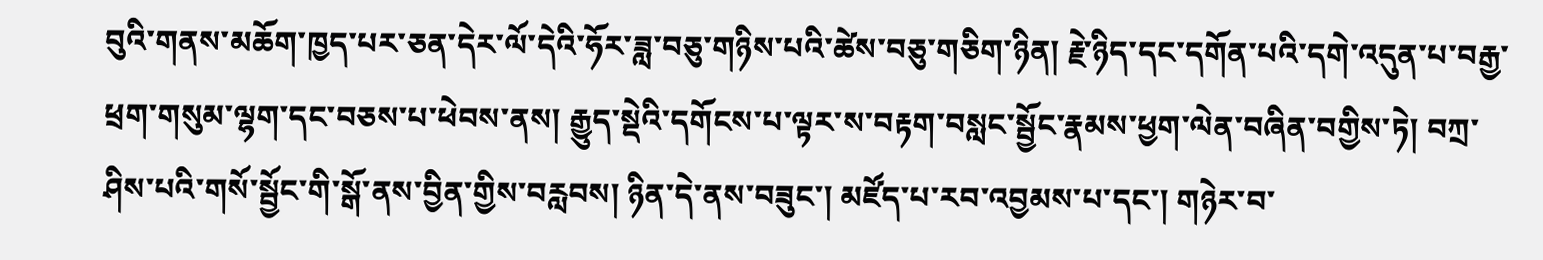བུའི་གནས་མཆོག་ཁྱད་པར་ཅན་དེར་ལོ་དེའི་ཧོར་ཟླ་བཅུ་གཉིས་པའི་ཚེས་བཅུ་གཅིག་ཉིན། རྗེ་ཉིད་དང་དགོན་པའི་དགེ་འདུན་པ་བརྒྱ་ཕྲག་གསུམ་ལྷག་དང་བཅས་པ་ཕེབས་ནས། རྒྱུད་སྡེའི་དགོངས་པ་ལྟར་ས་བརྟག་བསླང་སྦྱོང་རྣམས་ཕྱག་ལེན་བཞིན་བགྱིས་ཏེ། བཀྲ་ཤིས་པའི་གསོ་སྦྱོང་གི་སྒོ་ནས་བྱིན་གྱིས་བརླབས། ཉིན་དེ་ནས་བཟུང་། མཛོད་པ་རབ་འབྱམས་པ་དང་། གཉེར་བ་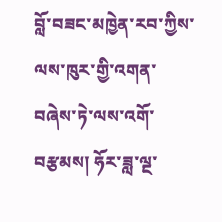བློ་བཟང་མཁྱེན་རབ་ཀྱིས་ལས་ཁུར་གྱི་འགན་བཞེས་ཏེ་ལས་འགོ་བརྩམས། ཧོར་ཟླ་ལྔ་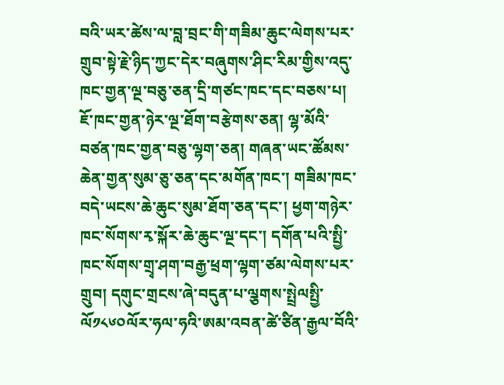བའི་ཡར་ཚེས་ལ་བླ་བྲང་གི་གཟིམ་ཆུང་ལེགས་པར་གྲུབ་སྟེ་རྗེ་ཉིད་ཀྱང་དེར་བཞུགས་ཤིང་རིམ་གྱིས་འདུ་ཁང་གྱན་ལྔ་བཅུ་ཅན་དྲི་གཙང་ཁང་དང་བཅས་པ། ཇོ་ཁང་གྱན་ཉེར་ལྔ་ཐོག་བརྩེགས་ཅན། ལྷ་མོའི་བཙན་ཁང་གྱན་བཅུ་ལྷག་ཅན། གཞན་ཡང་ཚོམས་ཆེན་གྱན་སུམ་ཅུ་ཅན་དང་མགོན་ཁང་། གཟིམ་ཁང་བདེ་ཡངས་ཆེ་ཆུང་སུམ་ཐོག་ཅན་དང་། ཕྱག་གཉེར་ཁང་སོགས་རྭ་སྐོར་ཆེ་ཆུང་ལྔ་དང་། དགོན་པའི་སྤྱི་ཁང་སོགས་གྲྭ་ཤག་བརྒྱ་ཕྲག་ལྷག་ཙམ་ལེགས་པར་གྲུབ། དགུང་གྲངས་ཞེ་བདུན་པ་ལྕགས་སྤྲེལསྤྱི་ལོ༡༨༦༠ལོར་ཧལ་ཧའི་ཨམ་འབན་ཚེ་ཙིན་རྒྱལ་བོའི་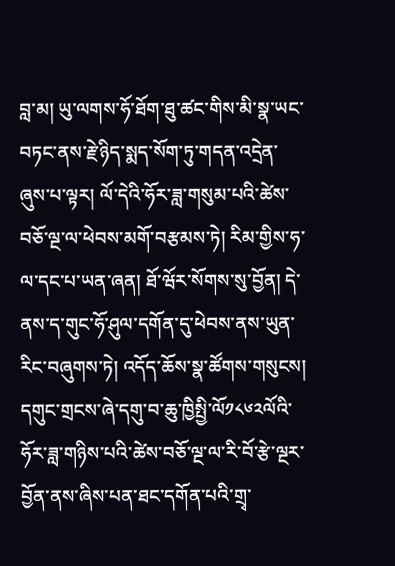བླ་མ། ཡུ་ལགས་ཧོ་ཐོག་ཐུ་ཚང་གིས་མི་སྣ་ཡང་བཏང་ནས་རྗེ་ཉིད་སྨད་སོག་ཏུ་གདན་འདྲེན་ཞུས་པ་ལྟར། ལོ་དེའི་ཧོར་ཟླ་གསུམ་པའི་ཚེས་བཅོ་ལྔ་ལ་ཕེབས་མགོ་བརྩམས་ཏེ། རིམ་གྱིས་ཧ་ལ་དང་པ་ཡན་ཞན། ཐོ་ཝོར་སོགས་སུ་བྱོན། དེ་ནས་ད་གུང་ཧོ་ཤུལ་དགོན་དུ་ཕེབས་ནས་ཡུན་རིང་བཞུགས་ཏེ། འདོད་ཆོས་སྣ་ཚོགས་གསུངས། དགུང་གྲངས་ཞེ་དགུ་བ་ཆུ་ཁྱིསྤྱི་ལོ༡༨༦༢ལོའི་ཧོར་ཟླ་གཉིས་པའི་ཚེས་བཅོ་ལྔ་ལ་རི་བོ་རྩེ་ལྔར་བྱོན་ནས་ཞིས་པན་ཐང་དགོན་པའི་གྲྭ་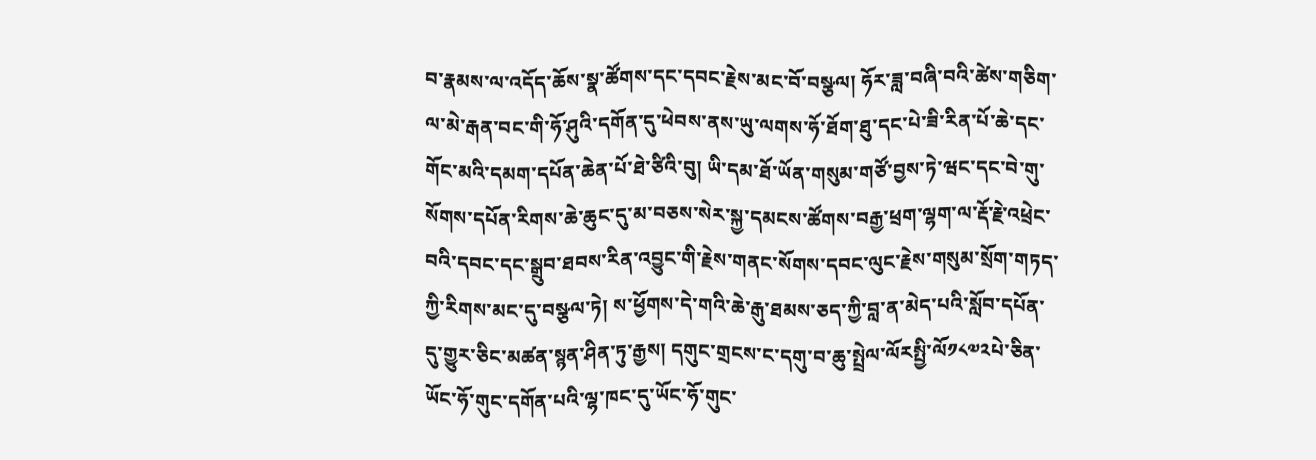བ་རྣམས་ལ་འདོད་ཆོས་སྣ་ཚོགས་དང་དབང་རྗེས་མང་བོ་བསྩལ། ཧོར་ཟླ་བཞི་བའི་ཚེས་གཅིག་ལ་མེ་རྒན་བང་གི་ཧོ་ཤུའི་དགོན་དུ་ཕེབས་ནས་ཡུ་ལགས་ཧོ་ཐོག་ཐུ་དང་པེ་ཟི་རིན་པོ་ཆེ་དང་གོང་མའི་དམག་དཔོན་ཆེན་པོ་ཐེ་ཙིའི་བུ། ཡི་དམ་ཐོ་ཡོན་གསུམ་གཙོ་བྱས་ཏེ་ཝང་དང་བེ་གུ་སོགས་དཔོན་རིགས་ཆེ་ཆུང་དུ་མ་བཅས་སེར་སྐྱ་དམངས་ཚོགས་བརྒྱ་ཕྲག་ལྷག་ལ་རྡོ་རྗེ་འཕྲེང་བའི་དབང་དང་སྒྲུབ་ཐབས་རིན་འབྱུང་གི་རྗེས་གནང་སོགས་དབང་ལུང་རྗེས་གསུམ་སྲོག་གཏད་ཀྱི་རིགས་མང་དུ་བསྩལ་ཏེ། ས་ཕྱོགས་དེ་གའི་ཆེ་རྒུ་ཐམས་ཅད་ཀྱི་བླ་ན་མེད་པའི་སློབ་དཔོན་དུ་གྱུར་ཅིང་མཚན་སྙན་ཤིན་ཏུ་རྒྱས། དགུང་གྲངས་ང་དགུ་བ་ཆུ་སྤྲེལ་ལོརསྤྱི་ལོ༡༨༧༢པེ་ཅིན་ཡོང་ཧོ་གུང་དགོན་པའི་ལྷ་ཁང་དུ་ཡོང་ཧོ་གུང་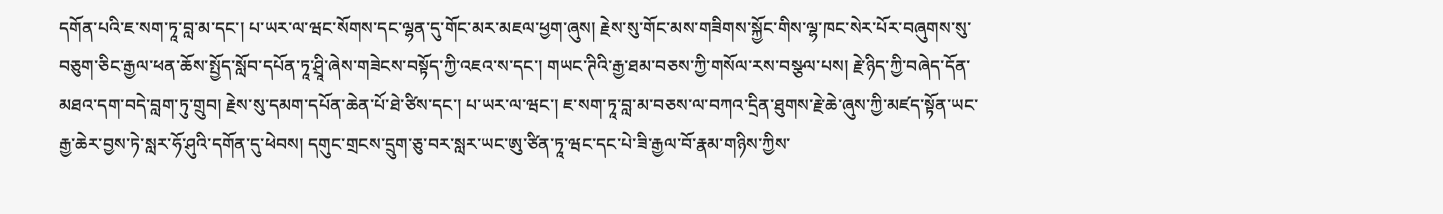དགོན་པའི་ཇ་སག་ཏཱ་བླ་མ་དང་། པ་ཡར་ལ་ཝང་སོགས་དང་ལྷན་དུ་གོང་མར་མཇལ་ཕྱག་ཞུས། རྗེས་སུ་གོང་མས་གཟིགས་སྐྱོང་གིས་ལྷ་ཁང་སེར་པོར་བཞུགས་སུ་བཅུག་ཅིང་རྒྱལ་ཕན་ཆོས་སྤྱོད་སློབ་དཔོན་ཏཱ་ཤྲཱི་ཞེས་གཟེངས་བསྟོད་ཀྱི་འཇའ་ས་དང་། གཡང་ཊིའི་རྒྱ་ཐམ་བཅས་ཀྱི་གསོལ་རས་བསྩལ་པས། རྗེ་ཉིད་ཀྱི་བཞེད་དོན་མཐའ་དག་བདེ་བླག་ཏུ་གྲུབ། རྗེས་སུ་དམག་དཔོན་ཆེན་པོ་ཐེ་ཙིས་དང་། པ་ཡར་ལ་ཝང་། ཇ་སག་ཏཱ་བླ་མ་བཅས་ལ་བཀའ་དྲིན་ཐུགས་རྗེ་ཆེ་ཞུས་ཀྱི་མཛད་སྟོན་ཡང་རྒྱ་ཆེར་བྱས་ཏེ་སླར་ཧོ་ཤུའི་དགོན་དུ་ཕེབས། དགུང་གྲངས་དྲུག་ཅུ་བར་སླར་ཡང་ཨུ་ཙིན་ཏཱ་ཝང་དང་པེ་ཟི་རྒྱལ་བོ་རྣམ་གཉིས་ཀྱིས་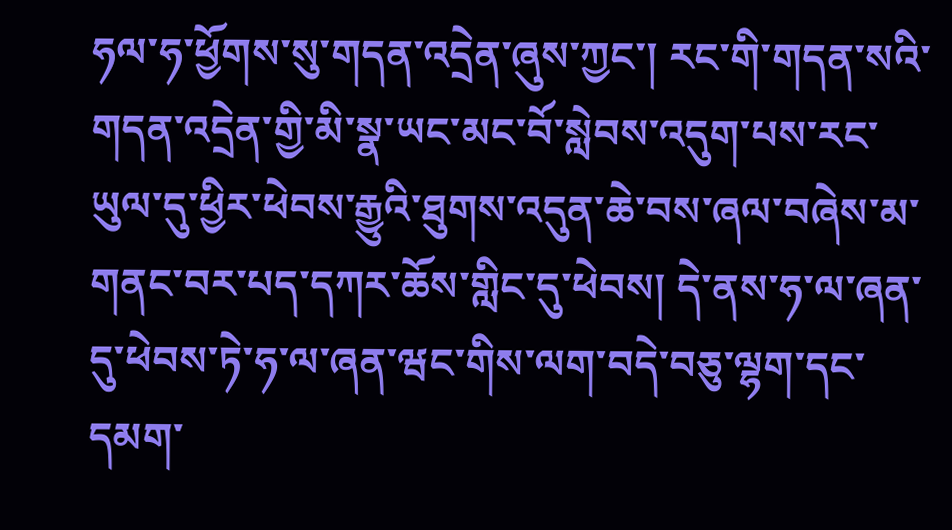ཧལ་ཧ་ཕྱོགས་སུ་གདན་འདྲེན་ཞུས་ཀྱང་། རང་གི་གདན་སའི་གདན་འདྲེན་གྱི་མི་སྣ་ཡང་མང་བོ་སླེབས་འདུག་པས་རང་ཡུལ་དུ་ཕྱིར་ཕེབས་རྒྱུའི་ཐུགས་འདུན་ཆེ་བས་ཞལ་བཞེས་མ་གནང་བར་པད་དཀར་ཆོས་གླིང་དུ་ཕེབས། དེ་ནས་ཧ་ལ་ཞན་དུ་ཕེབས་ཏེ་ཧ་ལ་ཞན་ཝང་གིས་ལག་བདེ་བཅུ་ལྷག་དང་དམག་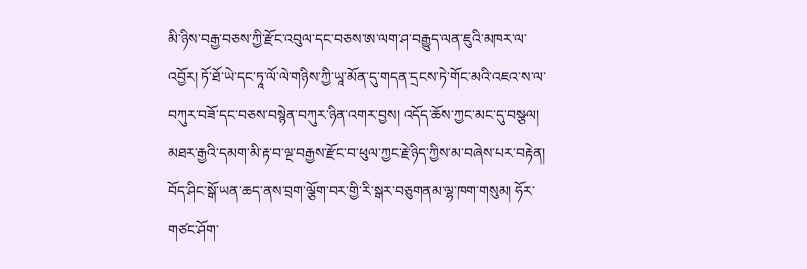མི་ཉིས་བརྒྱ་བཅས་ཀྱི་རྫོང་འབུལ་དང་བཅས་ཨ་ལག་ཤ་བརྒྱུད་ལན་ཇུའི་མཁར་ལ་འབྱོར། ཏོ་ཐོ་ཡེ་དང་ཏཱ་ལོ་ལེ་གཉིས་ཀྱི་ཡཱ་མོན་དུ་གདན་དྲངས་ཏེ་གོང་མའི་འཇའ་ས་ལ་བཀུར་བཟོ་དང་བཅས་བསྙེན་བཀུར་ཉིན་འགར་བྱས། འདོད་ཆོས་ཀྱང་མང་དུ་བསྩལ། མཐར་རྒྱའི་དམག་མི་རྟ་བ་ལྔ་བརྒྱས་རྫོང་བ་ཕུལ་ཀྱང་རྗེ་ཉིད་ཀྱིས་མ་བཞེས་པར་བརྟེན། བོད་ཤིང་སྒོ་ཡན་ཆད་ནས་བྲག་ལྕོག་བར་གྱི་རི་སྒར་བཅུགནམ་ལྷ་ཁག་གསུམ། ཧོར་གཙང་ཤོག་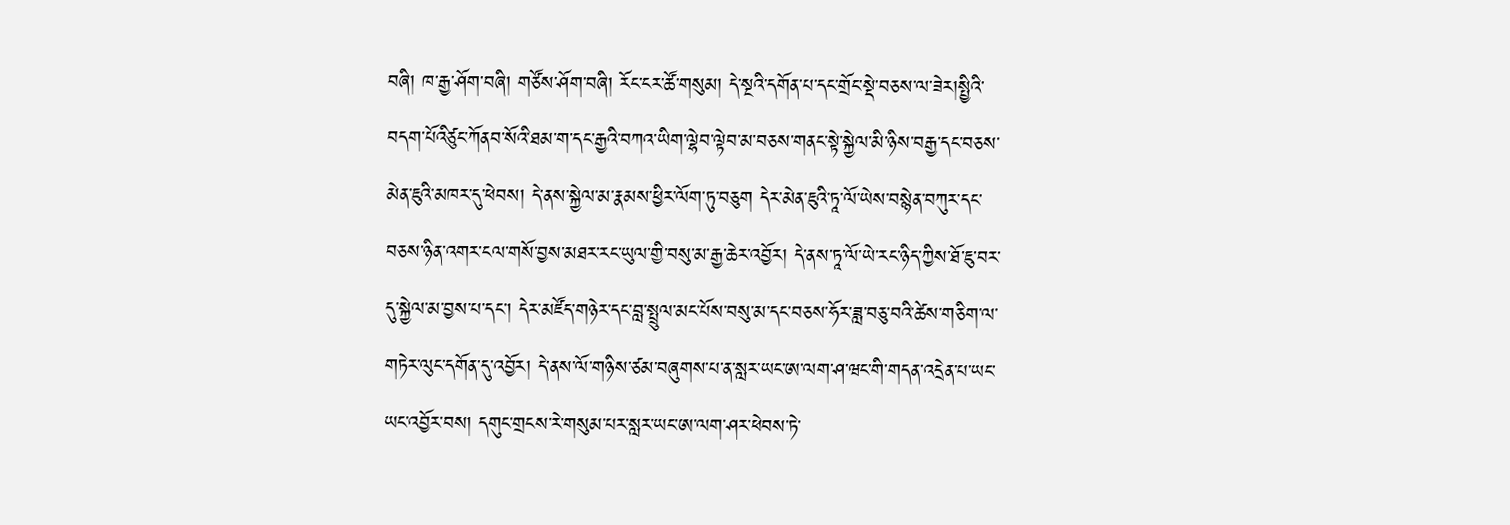བཞི། ཁ་རྒྱ་ཤོག་བཞི། གཙོས་ཤོག་བཞི། རོང་ངར་ཚོ་གསུམ། དེ་སྔའི་དགོན་པ་དང་གྲོང་སྡེ་བཅས་ལ་ཟེར།སྤྱིའི་བདག་པོའིཙུང་ཀོནབ་སོའི་ཐམ་ག་དང་རྒྱའི་བཀའ་ཡིག་ལྷེབ་ལྟེབ་མ་བཅས་གནང་སྟེ་སྐྱེལ་མི་ཉིས་བརྒྱ་དང་བཅས་མེན་ཇུའི་མཁར་དུ་ཕེབས། དེ་ནས་སྐྱེལ་མ་རྣམས་ཕྱིར་ལོག་ཏུ་བཅུག དེར་མེན་ཇུའི་ཏཱ་ལོ་ཡེས་བསྙེན་བཀུར་དང་བཅས་ཉིན་འགར་ངལ་གསོ་བྱས་མཐར་རང་ཡུལ་གྱི་བསུ་མ་རྒྱ་ཆེར་འབྱོར། དེ་ནས་ཏཱ་ལོ་ཡེ་རང་ཉིད་ཀྱིས་ཐོ་ཇུ་བར་དུ་སྐྱེལ་མ་བྱས་པ་དང་། དེར་མཛོད་གཉེར་དང་བླ་སྤྲུལ་མང་པོས་བསུ་མ་དང་བཅས་ཧོར་ཟླ་བཅུ་བའི་ཚེས་གཅིག་ལ་གཏེར་ལུང་དགོན་དུ་འབྱོར། དེ་ནས་ལོ་གཉིས་ཙམ་བཞུགས་པ་ན་སླར་ཡང་ཨ་ལག་ཤ་ཝང་གི་གདན་འདྲེན་པ་ཡང་ཡང་འབྱོར་བས། དགུང་གྲངས་རེ་གསུམ་པར་སླར་ཡང་ཨ་ལག་ཤར་ཕེབས་ཏེ་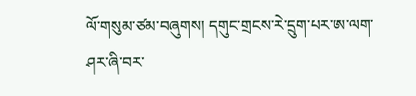ལོ་གསུམ་ཙམ་བཞུགས། དགུང་གྲངས་རེ་དྲུག་པར་ཨ་ལག་ཤར་ཞི་བར་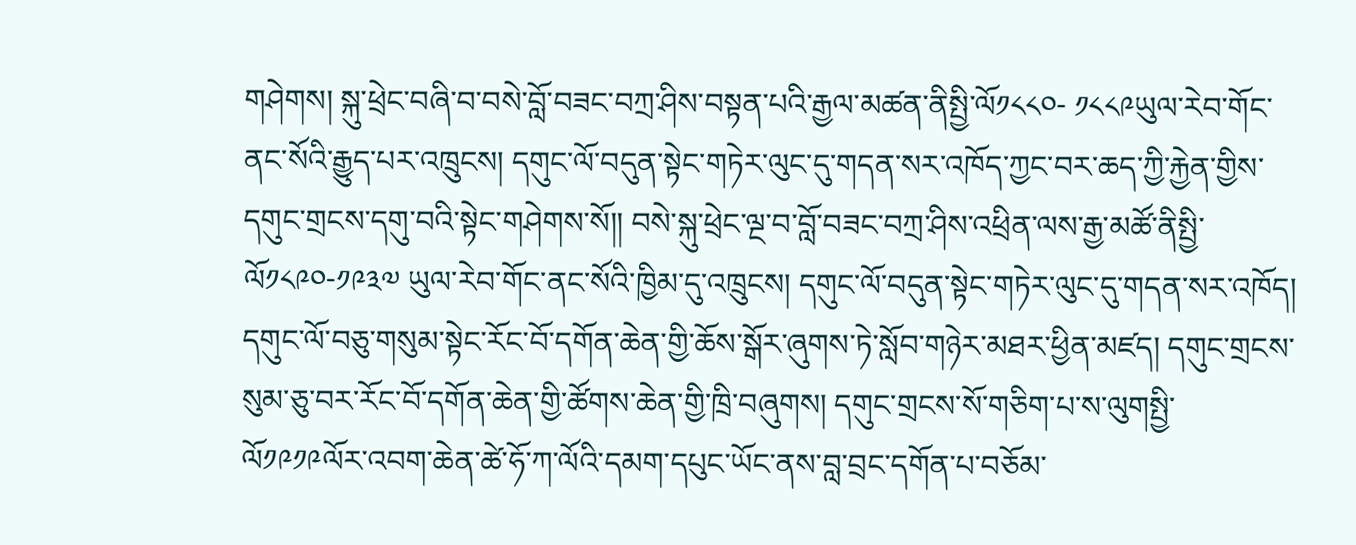གཤེགས། སྐུ་ཕྲེང་བཞི་བ་བསེ་བློ་བཟང་བཀྲ་ཤིས་བསྟན་པའི་རྒྱལ་མཚན་ནིསྤྱི་ལོ༡༨༨༠- ༡༨༨༩ཡུལ་རེབ་གོང་ནང་སོའི་རྒྱུད་པར་འཁྲུངས། དགུང་ལོ་བདུན་སྟེང་གཏེར་ལུང་དུ་གདན་སར་འཁོད་ཀྱང་བར་ཆད་ཀྱི་རྐྱེན་གྱིས་དགུང་གྲངས་དགུ་བའི་སྟེང་གཤེགས་སོ།། བསེ་སྐུ་ཕྲེང་ལྔ་བ་བློ་བཟང་བཀྲ་ཤིས་འཕྲིན་ལས་རྒྱ་མཚོ་ནིསྤྱི་ལོ༡༨༩༠-༡༩༣༧ ཡུལ་རེབ་གོང་ནང་སོའི་ཁྱིམ་དུ་འཁྲུངས། དགུང་ལོ་བདུན་སྟེང་གཏེར་ལུང་དུ་གདན་སར་འཁོད། དགུང་ལོ་བཅུ་གསུམ་སྟེང་རོང་བོ་དགོན་ཆེན་གྱི་ཆོས་སྒོར་ཞུགས་ཏེ་སློབ་གཉེར་མཐར་ཕྱིན་མཛད། དགུང་གྲངས་སུམ་ཅུ་བར་རོང་བོ་དགོན་ཆེན་གྱི་ཚོགས་ཆེན་གྱི་ཁྲི་བཞུགས། དགུང་གྲངས་སོ་གཅིག་པ་ས་ལུགསྤྱི་ལོ༡༩༡༩ལོར་འབག་ཆེན་ཚེ་ཧོ་ཀ་ལོའི་དམག་དཔུང་ཡོང་ནས་བླ་བྲང་དགོན་པ་བཅོམ་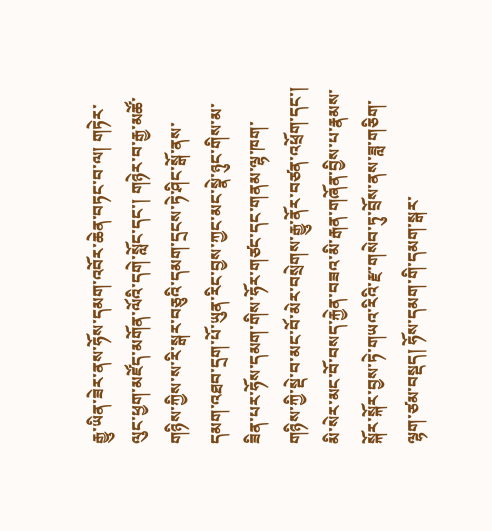རྒྱུ་ཡིན་ཟེར་ནས་ཧོས་དམག་འབོར་ཆེན་བཏང་བ་ལ། གཏེར་ལུང་ཕྱག་མཛོད་མགོན་ལོའི་དགེ་སློང་དང་། གཉེར་བ་རྒྱ་མཚོ་གཉིས་ཀྱིས་ས་རི་སྒར་བཅུའི་དམག་དྲངས་ཏེ་ཤིང་སྒོ་ནས་དམག་འཐབ་དྲག་པོ་ཡུན་རིང་བྱས་ཀྱང་མང་སྣེ་ཉུང་གིས་མ་ཟིན་པར་ཧོས་དམག་གིས་ཧོར་གཙང་དང་གནམ་ལྷ་ཁག་གཉིས་ཀྱི་སྡེ་བ་མང་བོ་མེར་བསྲེགས་རྒྱུ་ནོར་བཙན་འཕྲོག་དང་། མི་སེར་མང་བོ་བསད་རྐྱེན་བཟའ་མི་རྒན་གཞོན་བྱིས་པ་རྣམས་སྐོར་སྐོར་བྱས་ཏེ་གཡའ་རིའི་རྫ་གསེབ་ཏུ་བྲོས་ནས་ཟླ་གཅིག་ལྷག་ཙམ་བསྡད། ཧོས་དམག་གི་དམག་སྒར་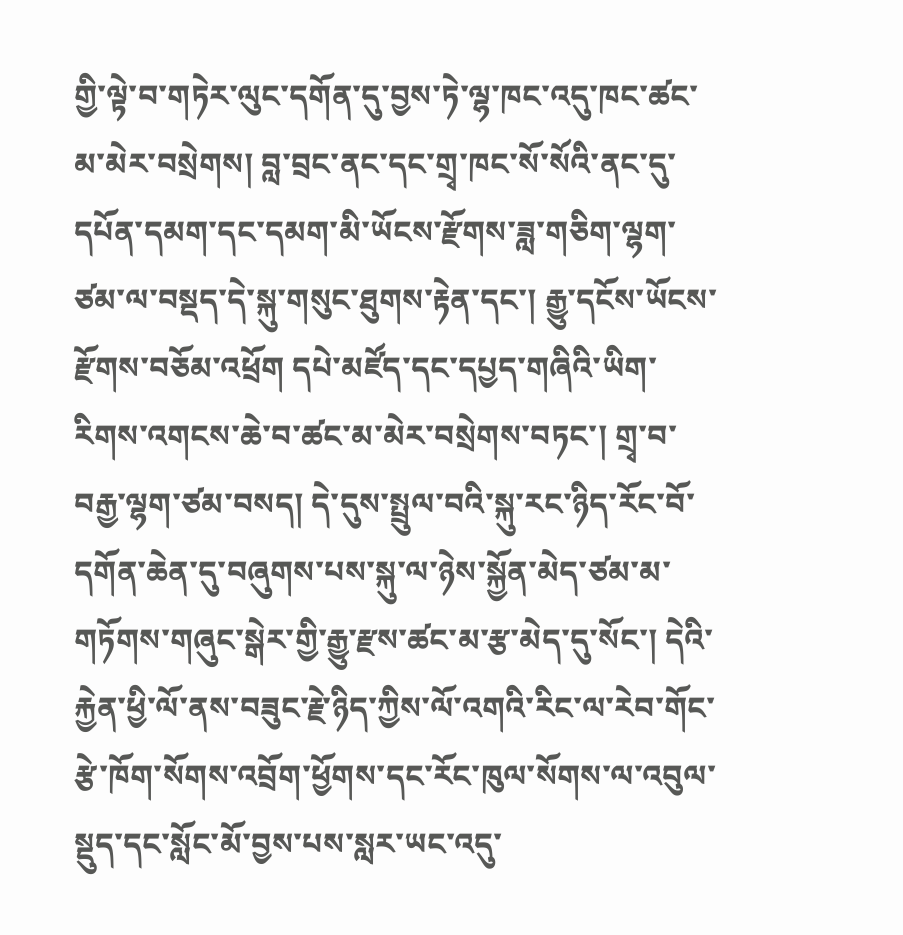གྱི་ལྟེ་བ་གཏེར་ལུང་དགོན་དུ་བྱས་ཏེ་ལྷ་ཁང་འདུ་ཁང་ཚང་མ་མེར་བསྲེགས། བླ་བྲང་ནང་དང་གྲྭ་ཁང་སོ་སོའི་ནང་དུ་དཔོན་དམག་དང་དམག་མི་ཡོངས་རྫོགས་ཟླ་གཅིག་ལྷག་ཙམ་ལ་བསྡད་དེ་སྐུ་གསུང་ཐུགས་རྟེན་དང་། རྒྱུ་དངོས་ཡོངས་རྫོགས་བཅོམ་འཕྲོག དཔེ་མཛོད་དང་དཔྱད་གཞིའི་ཡིག་རིགས་འགངས་ཆེ་བ་ཚང་མ་མེར་བསྲེགས་བཏང་། གྲྭ་བ་བརྒྱ་ལྷག་ཙམ་བསད། དེ་དུས་སྤྲུལ་བའི་སྐུ་རང་ཉིད་རོང་བོ་དགོན་ཆེན་དུ་བཞུགས་པས་སྐུ་ལ་ཉེས་སྐྱོན་མེད་ཙམ་མ་གཏོགས་གཞུང་སྒེར་གྱི་རྒྱུ་རྫས་ཚང་མ་རྩ་མེད་དུ་སོང་། དེའི་རྐྱེན་ཕྱི་ལོ་ནས་བཟུང་རྗེ་ཉིད་ཀྱིས་ལོ་འགའི་རིང་ལ་རེབ་གོང་རྩེ་ཁོག་སོགས་འབྲོག་ཕྱོགས་དང་རོང་ཁུལ་སོགས་ལ་འབུལ་སྡུད་དང་སློང་མོ་བྱས་པས་སླར་ཡང་འདུ་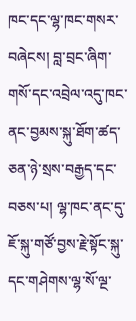ཁང་དང་ལྷ་ཁང་གསར་བཞེངས། བླ་བྲང་ཞིག་གསོ་དང་འབྲེལ་འདུ་ཁང་ནང་བྱམས་སྐུ་ཐོག་ཚད་ཅན་ཉེ་སྲས་བརྒྱད་དང་བཅས་པ། ལྷ་ཁང་ནང་དུ་ཇོ་སྐུ་གཙོ་བྱས་རྗེ་སྟོང་སྐུ་དང་གཤེགས་ལྷ་སོ་ལྔ་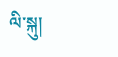ལི་སྐུ།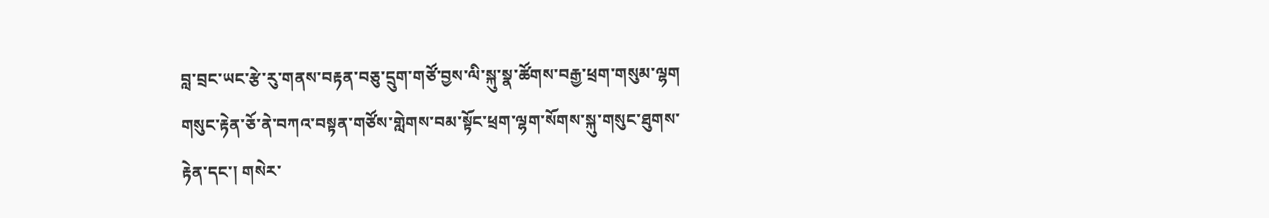བླ་བྲང་ཡང་རྩེ་རུ་གནས་བརྟན་བཅུ་དྲུག་གཙོ་བྱས་ལི་སྐུ་སྣ་ཚོགས་བརྒྱ་ཕྲག་གསུམ་ལྷག གསུང་རྟེན་ཅོ་ནེ་བཀའ་བསྟན་གཙོས་གླེགས་བམ་སྟོང་ཕྲག་ལྷག་སོགས་སྐུ་གསུང་ཐུགས་རྟེན་དང་། གསེར་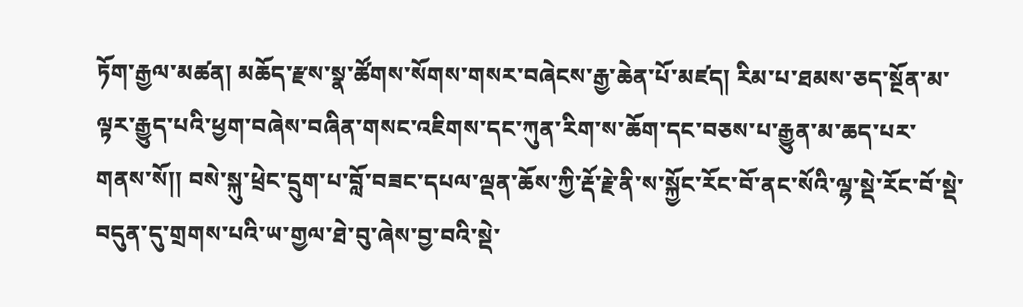ཏོག་རྒྱལ་མཚན། མཆོད་རྫས་སྣ་ཚོགས་སོགས་གསར་བཞེངས་རྒྱ་ཆེན་པོ་མཛད། རིམ་པ་ཐམས་ཅད་སྔོན་མ་ལྟར་རྒྱུད་པའི་ཕྱག་བཞེས་བཞིན་གསང་འཇིགས་དང་ཀུན་རིག་ས་ཆོག་དང་བཅས་པ་རྒྱུན་མ་ཆད་པར་གནས་སོ།། བསེ་སྐུ་ཕྲེང་དྲུག་པ་བློ་བཟང་དཔལ་ལྡན་ཆོས་ཀྱི་རྡོ་རྗེ་ནི་ས་སྐྱོང་རོང་བོ་ནང་སོའི་ལྷ་སྡེ་རོང་བོ་སྡེ་བདུན་དུ་གྲགས་པའི་ཡ་གྱལ་ཐེ་བུ་ཞེས་བྱ་བའི་སྡེ་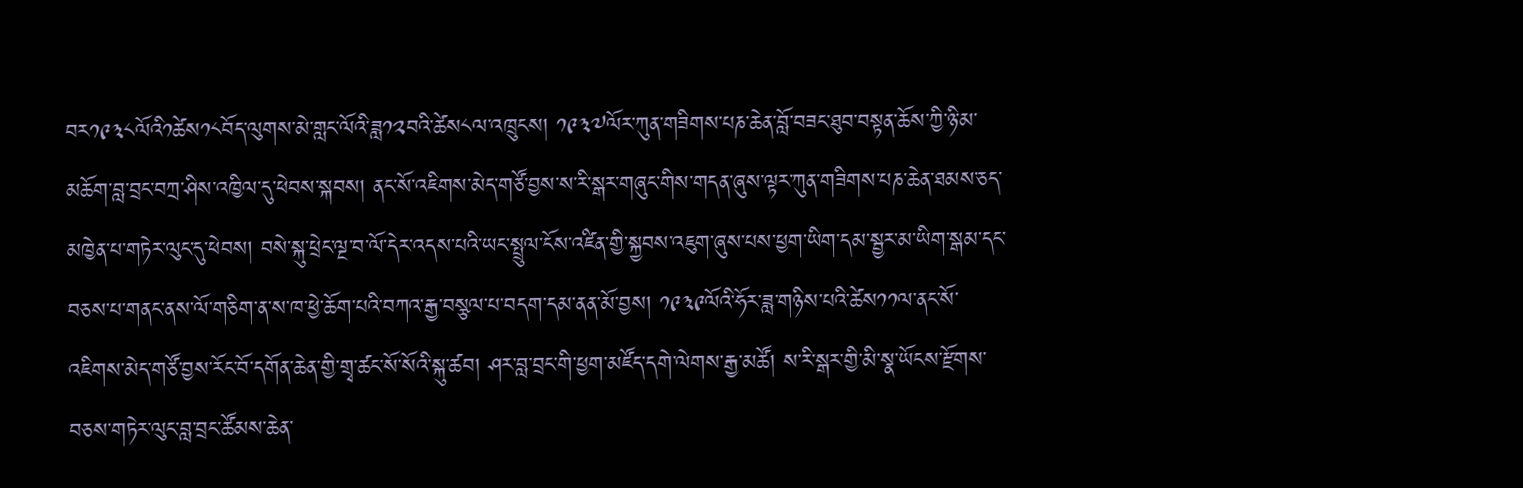བར༡༩༣༨ལོའི༡ཚེས༡༨བོད་ལུགས་མེ་གླང་ལོའི་ཟླ༡༢བའི་ཚེས༨ལ་འཁྲུངས། ༡༩༣༧ལོར་ཀུན་གཟིགས་པཎ་ཆེན་བློ་བཟང་ཐུབ་བསྟན་ཆོས་ཀྱི་ཉི་མ་མཆོག་བླ་བྲང་བཀྲ་ཤིས་འཁྱིལ་དུ་ཕེབས་སྐབས། ནང་སོ་འཇིགས་མེད་གཙོ་བྱས་ས་རི་སྒར་གཞུང་གིས་གདན་ཞུས་ལྟར་ཀུན་གཟིགས་པཎ་ཆེན་ཐམས་ཅད་མཁྱེན་པ་གཏེར་ལུང་དུ་ཕེབས། བསེ་སྐུ་ཕྲེང་ལྔ་བ་ལོ་དེར་འདས་པའི་ཡང་སྤྲུལ་ངོས་འཛིན་གྱི་སྐྱབས་འཇུག་ཞུས་པས་ཕྱག་ཡིག་དམ་སྦྱར་མ་ཡིག་སྒམ་དང་བཅས་པ་གནང་ནས་ལོ་གཅིག་ན་ས་ཁ་ཕྱེ་ཆོག་པའི་བཀའ་རྒྱ་བསྩལ་པ་བདག་དམ་ནན་མོ་བྱས། ༡༩༣༩ལོའི་ཧོར་ཟླ་གཉིས་པའི་ཚེས༡༡ལ་ནང་སོ་འཇིགས་མེད་གཙོ་བྱས་རོང་བོ་དགོན་ཆེན་གྱི་གྲྭ་ཚང་སོ་སོའི་སྐུ་ཚབ། ཤར་བླ་བྲང་གི་ཕྱག་མཛོད་དགེ་ལེགས་རྒྱ་མཚོ། ས་རི་སྒར་གྱི་མི་སྣ་ཡོངས་རྫོགས་བཅས་གཏེར་ལུང་བླ་བྲང་ཚོམས་ཆེན་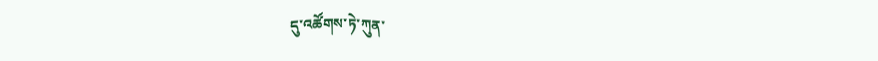དུ་འཚོགས་ཏེ་ཀུན་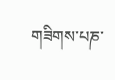གཟིགས་པཎ་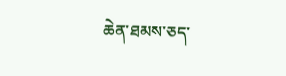ཆེན་ཐམས་ཅད་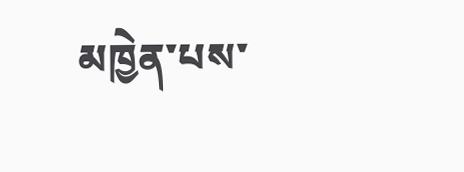མཁྱེན་པས་